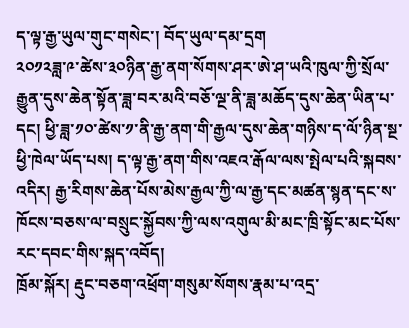ད་ལྟ་རྒྱ་ཡུལ་གུང་གསེང་། བོད་ཡུལ་དམ་དྲག
༢༠༡༢ཟླ་༩་ཚེས་༣༠ཉིན་རྒྱ་ནག་སོགས་ཤར་ཨེ་ཤ་ཡའི་ཁུལ་ཀྱི་སྲོལ་རྒྱུན་དུས་ཆེན་སྟོན་ཟླ་བར་མའི་བཅོ་ལྔ་ནི་ཟླ་མཆོད་དུས་ཆེན་ཡིན་པ་དང། ཕྱི་ཟླ་༡༠་ཚེས་༡་ནི་རྒྱ་ནག་གི་རྒྱལ་དུས་ཆེན་གཉིས་ད་ལོ་ཉིན་སྔ་ཕྱི་ཁེལ་ཡོད་པས། ད་ལྟ་རྒྱ་ནག་གིས་འཇའ་རྒོལ་ལས་སྤེལ་པའི་སྐབས་འདིར། རྒྱ་རིགས་ཆེན་པོས་མེས་རྒྱལ་ཀྱི་ལ་རྒྱ་དང་མཚན་སྙན་དང་ས་ཁོངས་བཅས་ལ་བསྲུང་སྐྱོབས་ཀྱི་ལས་འགུལ་མི་མང་ཁྲི་སྟོང་མང་པོས་རང་དབང་གིས་སྐད་འབོད།
ཁྲོམ་སྐོར། རྡུང་བཅག་འཕྲོག་གསུམ་སོགས་རྣམ་པ་འདྲ་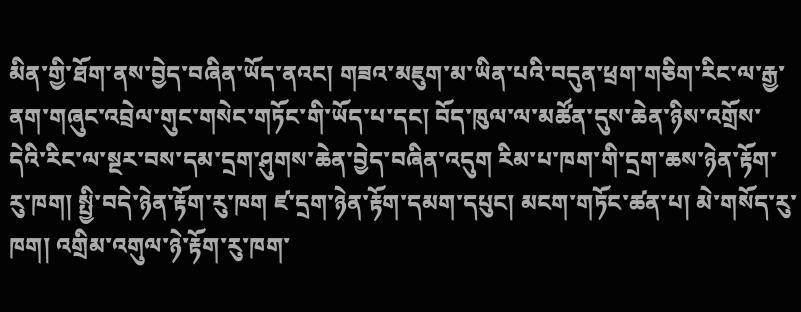མིན་གྱི་ཐོག་ནས་བྱེད་བཞིན་ཡོད་ནའང། གཟའ་མཇུག་མ་ཡིན་པའི་བདུན་ཕྲག་གཅིག་རིང་ལ་རྒྱ་ནག་གཞུང་འབྲེལ་གུང་གསེང་གཏོང་གི་ཡོད་པ་དང། བོད་ཁུལ་ལ་མཚོན་དུས་ཆེན་ཉིས་འགྲོས་དེའི་རིང་ལ་སྔར་བས་དམ་དྲག་ཤུགས་ཆེན་བྱེད་བཞིན་འདུག རིམ་པ་ཁག་གི་དྲག་ཆས་ཉེན་རྟོག་རུ་ཁག། སྤྱི་བདེ་ཉེན་རྟོག་རུ་ཁག ཛ་དྲག་ཉེན་རྟོག་དམག་དཔུང། མངག་གཏོང་ཚན་པ། མེ་གསོད་རུ་ཁག། འགྲིམ་འགུལ་ཉེ་རྟོག་རུ་ཁག་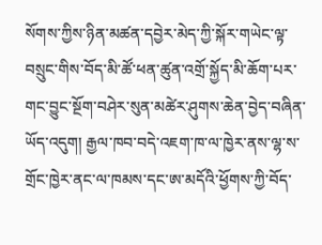སོགས་ཀྱིས་ཉིན་མཚན་དབྱེར་མེད་ཀྱི་སྐོར་གཡེང་ལྟ་བསྲུང་གིས་བོད་མི་ཚོ་ཕན་ཚུན་འགྲོ་སྐྱོད་མི་ཆོག་པར་གང་བྱུང་སྔོག་བཤེར་སུན་མཚེར་ཤུགས་ཆེན་བྱེད་བཞིན་ཡོད་འདུག། རྒྱལ་ཁབ་བདེ་འཇག་ཁ་ལ་ཁྱེར་ནས་ལྷ་ས་གྲོང་ཁྱེར་ནང་ལ་ཁམས་དང་ཨ་མདོའི་ཕྱོགས་ཀྱི་བོད་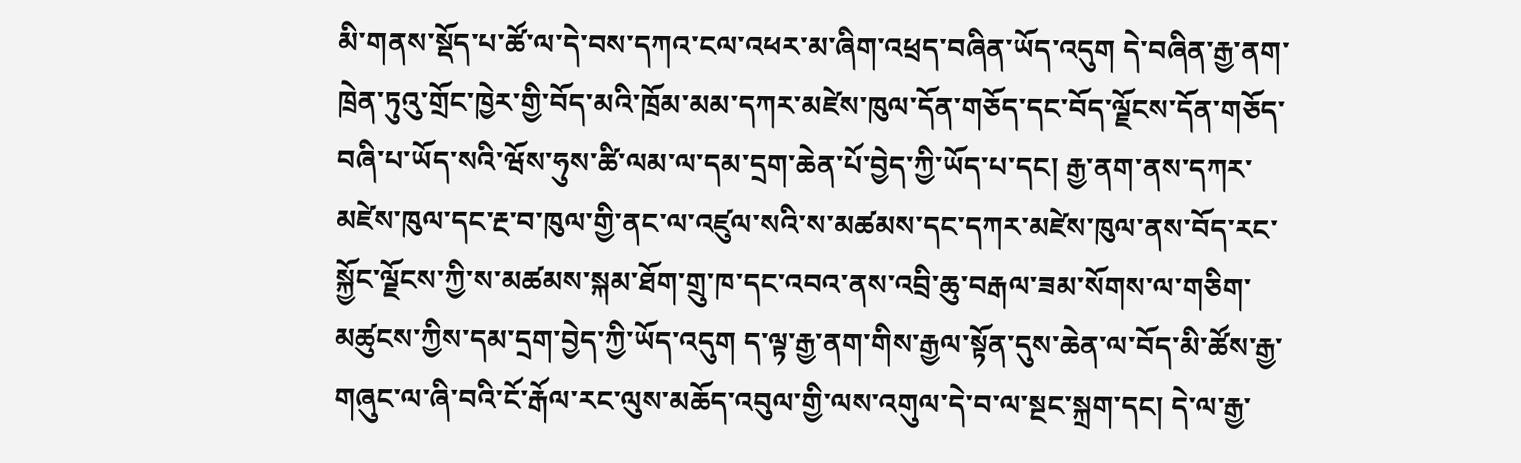མི་གནས་སྡོད་པ་ཚོ་ལ་དེ་བས་དཀའ་ངལ་འཕར་མ་ཞིག་འཕྲད་བཞིན་ཡོད་འདུག དེ་བཞིན་རྒྱ་ནག་ཁྲེན་ཏུའུ་གྲོང་ཁྱེར་གྱི་བོད་མའི་ཁྲོམ་མམ་དཀར་མཛེས་ཁུལ་དོན་གཅོད་དང་བོད་ལྗོངས་དོན་གཅོད་བཞི་པ་ཡོད་སའི་ཝོས་ཧུས་ཚི་ལམ་ལ་དམ་དྲག་ཆེན་པོ་བྱེད་ཀྱི་ཡོད་པ་དང། རྒྱ་ནག་ནས་དཀར་མཛེས་ཁུལ་དང་རྔ་བ་ཁུལ་གྱི་ནང་ལ་འཛུལ་སའི་ས་མཚམས་དང་དཀར་མཛེས་ཁུལ་ནས་བོད་རང་སྐྱོང་ལྗོངས་ཀྱི་ས་མཚམས་སྐམ་ཐོག་གྲུ་ཁ་དང་འབའ་ནས་འབྲི་ཆུ་བརྒལ་ཟམ་སོགས་ལ་གཅིག་མཚུངས་ཀྱིས་དམ་དྲག་བྱེད་ཀྱི་ཡོད་འདུག ད་ལྟ་རྒྱ་ནག་གིས་རྒྱལ་སྟོན་དུས་ཆེན་ལ་བོད་མི་ཚོས་རྒྱ་གཞུང་ལ་ཞི་བའི་ངོ་རྒོལ་རང་ལུས་མཆོད་འབུལ་གྱི་ལས་འགུལ་དེ་བ་ལ་སྔང་སྐྲག་དང། དེ་ལ་རྒྱ་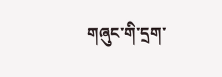གཞུང་གི་དྲག་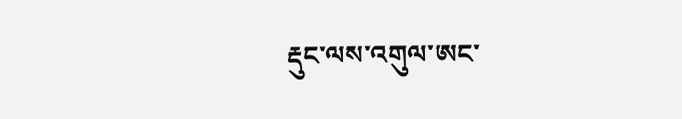རྡུང་ལས་འགུལ་ཨང་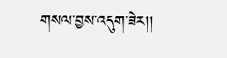གསལ་བྱས་འདུག་ཟེར།།